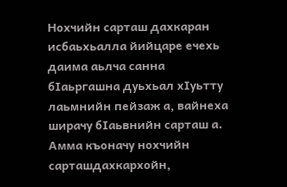Нохчийн сарташ дахкаран исбаьхьалла йийцаре ечехь даима аьлча санна бIаьргашна дуьхьал хIуьтту лаьмнийн пейзаж а, вайнеха ширачу бIаьвнийн сарташ а.
Амма къоначу нохчийн сарташдахкархойн,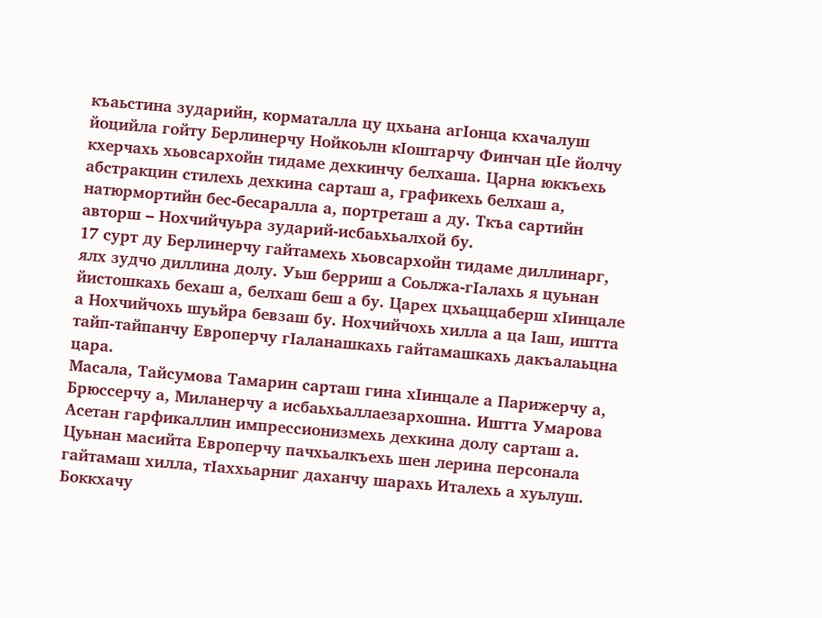къаьстина зударийн, корматалла цу цхьана агIонца кхачалуш йоцийла гойту Берлинерчу Нойкоьлн кIоштарчу Финчан цIе йолчу кхерчахь хьовсархойн тидаме дехкинчу белхаша. Царна юккъехь абстракцин стилехь дехкина сарташ а, графикехь белхаш а, натюрмортийн бес-бесаралла а, портреташ а ду. Ткъа сартийн авторш – Нохчийчуьра зударий-исбаьхьалхой бу.
17 сурт ду Берлинерчу гайтамехь хьовсархойн тидаме диллинарг, ялх зудчо диллина долу. Уьш берриш а Соьлжа-гIалахь я цуьнан йистошкахь бехаш а, белхаш беш а бу. Царех цхьаццаберш хIинцале а Нохчийчохь шуьйра бевзаш бу. Нохчийчохь хилла а ца Iаш, иштта тайп-тайпанчу Европерчу гIаланашкахь гайтамашкахь дакъалаьцна цара.
Масала, Тайсумова Тамарин сарташ гина хIинцале а Парижерчу а, Брюссерчу а, Миланерчу а исбаьхьаллаезархошна. Иштта Умарова Асетан гарфикаллин импрессионизмехь дехкина долу сарташ а. Цуьнан масийта Европерчу пачхьалкъехь шен лерина персонала гайтамаш хилла, тIаххьарниг даханчу шарахь Италехь а хуьлуш. Боккхачу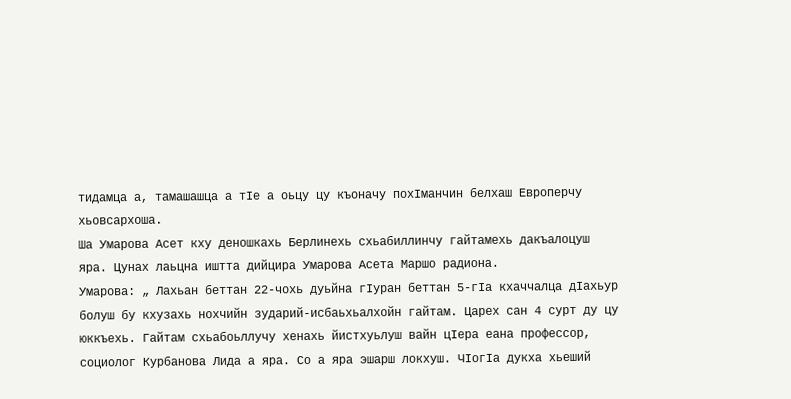тидамца а, тамашашца а тIе а оьцу цу къоначу похIманчин белхаш Европерчу хьовсархоша.
Ша Умарова Асет кху деношкахь Берлинехь схьабиллинчу гайтамехь дакъалоцуш яра. Цунах лаьцна иштта дийцира Умарова Асета Маршо радиона.
Умарова: „ Лахьан беттан 22-чохь дуьйна гIуран беттан 5-гIа кхаччалца дIахьур болуш бу кхузахь нохчийн зударий-исбаьхьалхойн гайтам. Царех сан 4 сурт ду цу юккъехь. Гайтам схьабоьллучу хенахь йистхуьлуш вайн цIера еана профессор, социолог Курбанова Лида а яра. Со а яра эшарш локхуш. ЧIогIа дукха хьеший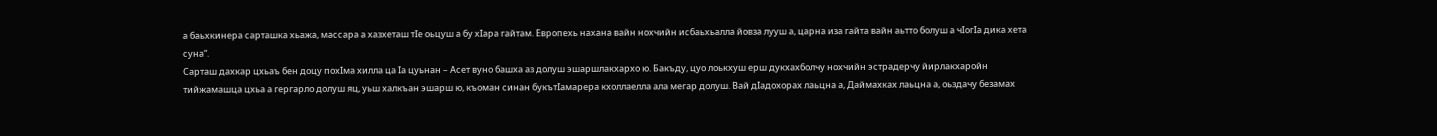а баьхкинера сарташка хьажа, массара а хазхеташ тIе оьцуш а бу хIара гайтам. Европехь нахана вайн нохчийн исбаьхьалла йовза лууш а, царна иза гайта вайн аьтто болуш а чIогIа дика хета суна“.
Сарташ дахкар цхьаъ бен доцу похIма хилла ца Iа цуьнан – Асет вуно башха аз долуш эшаршлакхархо ю. Бакъду, цуо лоькхуш ерш дукхахболчу нохчийн эстрадерчу йирлакхаройн тийжамашца цхьа а гергарло долуш яц, уьш халкъан эшарш ю, къоман синан букътIамарера кхоллаелла ала мегар долуш. Вай дIадохорах лаьцна а, Даймахках лаьцна а, оьздачу безамах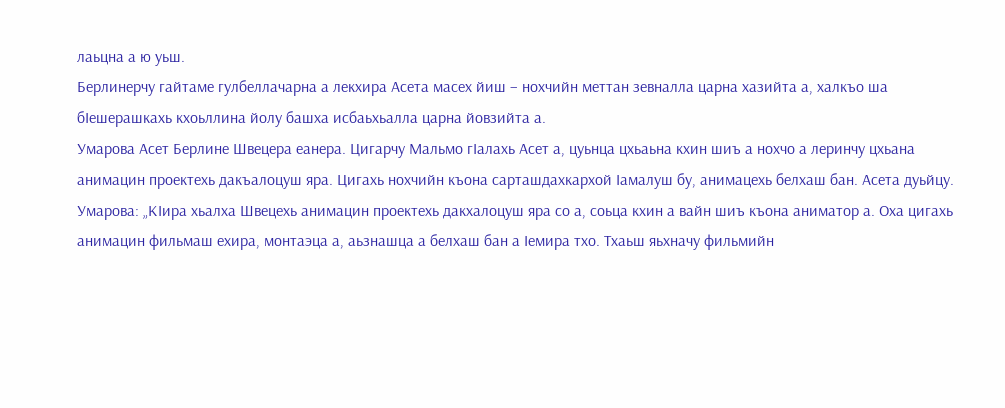лаьцна а ю уьш.
Берлинерчу гайтаме гулбеллачарна а лекхира Асета масех йиш – нохчийн меттан зевналла царна хазийта а, халкъо ша бIешерашкахь кхоьллина йолу башха исбаьхьалла царна йовзийта а.
Умарова Асет Берлине Швецера еанера. Цигарчу Мальмо гIалахь Асет а, цуьнца цхьаьна кхин шиъ а нохчо а леринчу цхьана анимацин проектехь дакъалоцуш яра. Цигахь нохчийн къона сарташдахкархой Iамалуш бу, анимацехь белхаш бан. Асета дуьйцу.
Умарова: „КIира хьалха Швецехь анимацин проектехь дакхалоцуш яра со а, соьца кхин а вайн шиъ къона аниматор а. Оха цигахь анимацин фильмаш ехира, монтаэца а, аьзнашца а белхаш бан а Iемира тхо. Тхаьш яьхначу фильмийн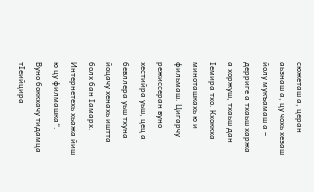сюжеташ а, церан аьзнаш а, цу чохь хезаш йолу мукъамаш а – дерриге а тхаьш харжа а хоржуш, тхаьш дан Iемира тхо. Кхоккха миноташкахь ю и фильмаш. Цигарчу режиссеран вуно хестийра уьш, цец а бевллера уьш тхуна йоцачу хенахь иштта болх бан Iамарх. Интернетехь хьажа йиш ю цу филмашка“.
Вуно боккхачу тидамца тIеийцира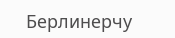Берлинерчу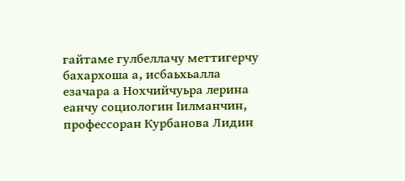гайтаме гулбеллачу меттигерчу бахархоша а, исбаьхьалла езачара а Нохчийчуьра лерина еанчу социологин Iилманчин, профессоран Курбанова Лидин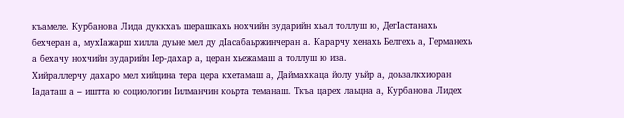къамеле. Курбанова Лида дуккхаъ шерашкахь нохчийн зударийн хьал толлуш ю, ДегIастанахь бехчеран а, мухIажарш хилла дуьне мел ду дIасабаьржинчеран а. Карарчу хенахь Белгехь а, Германехь а бехачу нохчийн зударийн Iер-дахар а, церан хьежамаш а толлуш ю иза.
Хийраллерчу дахаро мел хийцина тера цера кхетамаш а, Даймахкаца йолу уьйр а, доьзалкхиоран Iадаташ а – иштта ю социологин Iилманчин коьрта теманаш. Ткъа царех лаьцна а, Курбанова Лидех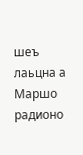шеъ лаьцна а Маршо радионо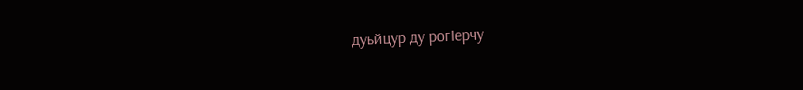дуьйцур ду рогIерчу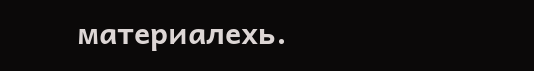материалехь.